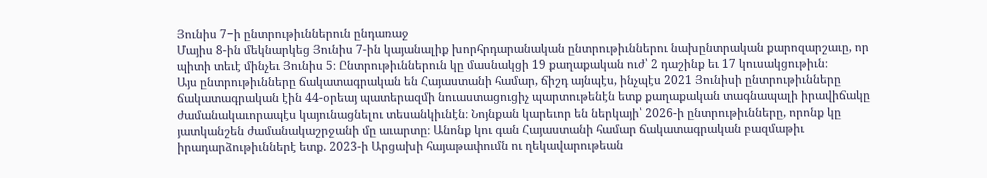Յունիս 7−ի ընտրութիւններուն ընդառաջ
Մայիս 8-ին մեկնարկեց Յունիս 7-ին կայանալիք խորհրդարանական ընտրութիւններու նախընտրական քարոզարշաւը, որ պիտի տեւէ մինչեւ Յունիս 5։ Ընտրութիւններուն կը մասնակցի 19 քաղաքական ուժ՝ 2 դաշինք եւ 17 կուսակցութիւն։
Այս ընտրութիւնները ճակատագրական են Հայաստանի համար, ճիշդ այնպէս, ինչպէս 2021 Յունիսի ընտրութիւնները ճակատագրական էին 44-օրեայ պատերազմի նուաստացուցիչ պարտութենէն ետք քաղաքական տագնապալի իրավիճակը ժամանակաւորապէս կայունացնելու տեսանկիւնէն։ Նոյնքան կարեւոր են ներկայի՝ 2026-ի ընտրութիւնները, որոնք կը յատկանշեն ժամանակաշրջանի մը աւարտը։ Անոնք կու գան Հայաստանի համար ճակատագրական բազմաթիւ իրադարձութիւններէ ետք. 2023-ի Արցախի հայաթափումն ու ղեկավարութեան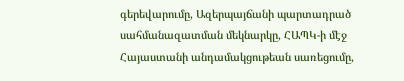գերեվարումը, Ազերպայճանի պարտադրած սահմանազատման մեկնարկը, ՀԱՊԿ-ի մէջ Հայաստանի անդամակցութեան սառեցումը,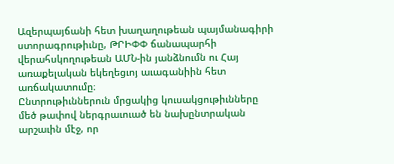Ազերպայճանի հետ խաղաղութեան պայմանագիրի ստորագրութիւնը, ԹՐԻՓՓ ճանապարհի վերահսկողութեան ԱՄՆ-ին յանձնումն ու Հայ առաքելական եկեղեցւոյ աւագանիին հետ առճակատումը։
Ընտրութիւններուն մրցակից կուսակցութիւնները մեծ թափով ներգրաւուած են նախընտրական արշաւին մէջ, որ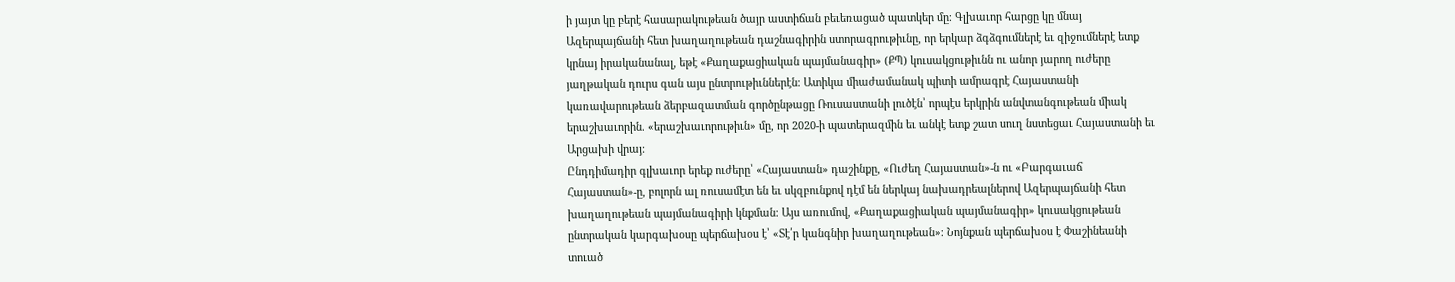ի յայտ կը բերէ հասարակութեան ծայր աստիճան բեւեռացած պատկեր մը։ Գլխաւոր հարցը կը մնայ Ազերպայճանի հետ խաղաղութեան դաշնագիրին ստորագրութիւնը, որ երկար ձգձգումներէ եւ զիջումներէ ետք կրնայ իրականանալ, եթէ «Քաղաքացիական պայմանագիր» (ՔՊ) կուսակցութիւնն ու անոր յարող ուժերը յաղթական դուրս գան այս ընտրութիւններէն։ Ատիկա միաժամանակ պիտի ամրագրէ Հայաստանի կառավարութեան ձերբազատման գործընթացը Ռուսաստանի լուծէն՝ որպէս երկրին անվտանգութեան միակ երաշխաւորին. «երաշխաւորութիւն» մը, որ 2020-ի պատերազմին եւ անկէ ետք շատ սուղ նստեցաւ Հայաստանի եւ Արցախի վրայ։
Ընդդիմադիր գլխաւոր երեք ուժերը՝ «Հայաստան» դաշինքը, «Ուժեղ Հայաստան»-ն ու «Բարգաւաճ Հայաստան»-ը, բոլորն ալ ռուսամէտ են եւ սկզբունքով դէմ են ներկայ նախադրեալներով Ազերպայճանի հետ խաղաղութեան պայմանագիրի կնքման։ Այս առումով, «Քաղաքացիական պայմանագիր» կուսակցութեան ընտրական կարգախօսը պերճախօս է՝ «Տէ՛ր կանգնիր խաղաղութեան»։ Նոյնքան պերճախօս է Փաշինեանի տուած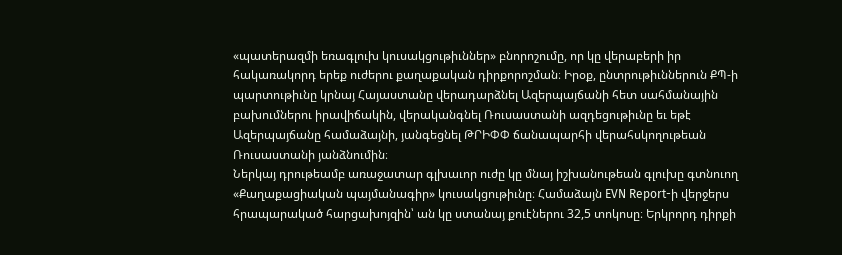«պատերազմի եռագլուխ կուսակցութիւններ» բնորոշումը, որ կը վերաբերի իր հակառակորդ երեք ուժերու քաղաքական դիրքորոշման։ Իրօք, ընտրութիւններուն ՔՊ-ի պարտութիւնը կրնայ Հայաստանը վերադարձնել Ազերպայճանի հետ սահմանային բախումներու իրավիճակին, վերականգնել Ռուսաստանի ազդեցութիւնը եւ եթէ Ազերպայճանը համաձայնի, յանգեցնել ԹՐԻՓՓ ճանապարհի վերահսկողութեան Ռուսաստանի յանձնումին։
Ներկայ դրութեամբ առաջատար գլխաւոր ուժը կը մնայ իշխանութեան գլուխը գտնուող «Քաղաքացիական պայմանագիր» կուսակցութիւնը։ Համաձայն EVN Report-ի վերջերս հրապարակած հարցախոյզին՝ ան կը ստանայ քուէներու 32,5 տոկոսը։ Երկրորդ դիրքի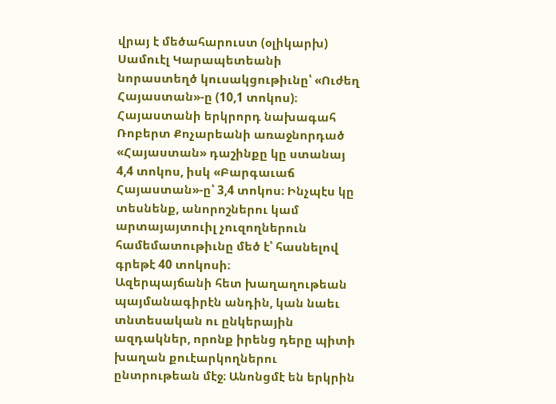վրայ է մեծահարուստ (օլիկարխ) Սամուէլ Կարապետեանի նորաստեղծ կուսակցութիւնը՝ «Ուժեղ Հայաստան»-ը (10,1 տոկոս)։ Հայաստանի երկրորդ նախագահ Ռոբերտ Քոչարեանի առաջնորդած «Հայաստան» դաշինքը կը ստանայ 4,4 տոկոս, իսկ «Բարգաւաճ Հայաստան»-ը՝ 3,4 տոկոս։ Ինչպէս կը տեսնենք, անորոշներու կամ արտայայտուիլ չուզողներուն համեմատութիւնը մեծ է՝ հասնելով գրեթէ 40 տոկոսի։
Ազերպայճանի հետ խաղաղութեան պայմանագիրէն անդին, կան նաեւ տնտեսական ու ընկերային ազդակներ, որոնք իրենց դերը պիտի խաղան քուէարկողներու ընտրութեան մէջ։ Անոնցմէ են երկրին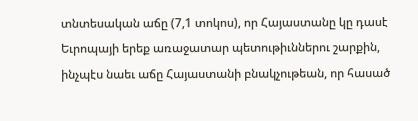տնտեսական աճը (7,1 տոկոս), որ Հայաստանը կը դասէ Եւրոպայի երեք առաջատար պետութիւններու շարքին, ինչպէս նաեւ աճը Հայաստանի բնակչութեան, որ հասած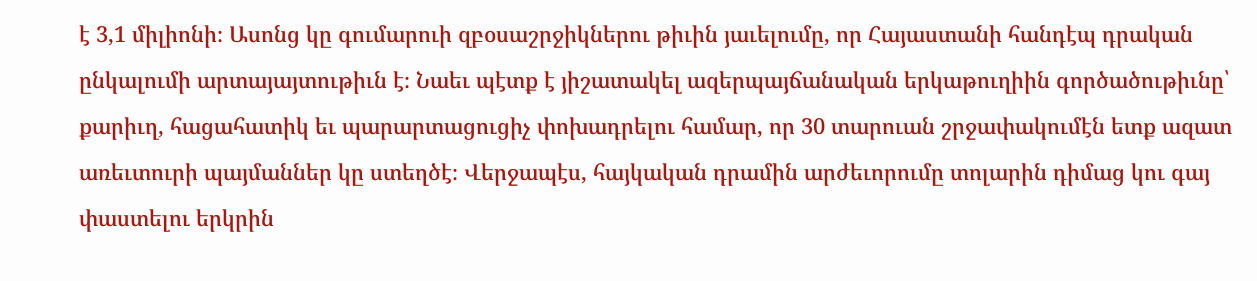է 3,1 միլիոնի։ Ասոնց կը գումարուի զբօսաշրջիկներու թիւին յաւելումը, որ Հայաստանի հանդէպ դրական ընկալումի արտայայտութիւն է։ Նաեւ պէտք է յիշատակել ազերպայճանական երկաթուղիին գործածութիւնը՝ քարիւղ, հացահատիկ եւ պարարտացուցիչ փոխադրելու համար, որ 30 տարուան շրջափակումէն ետք ազատ առեւտուրի պայմաններ կը ստեղծէ։ Վերջապէս, հայկական դրամին արժեւորումը տոլարին դիմաց կու գայ փաստելու երկրին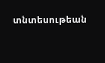տնտեսութեան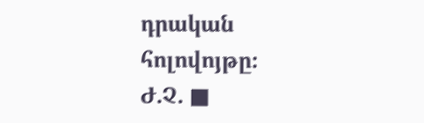դրական հոլովոյթը։
Ժ.Չ. ■